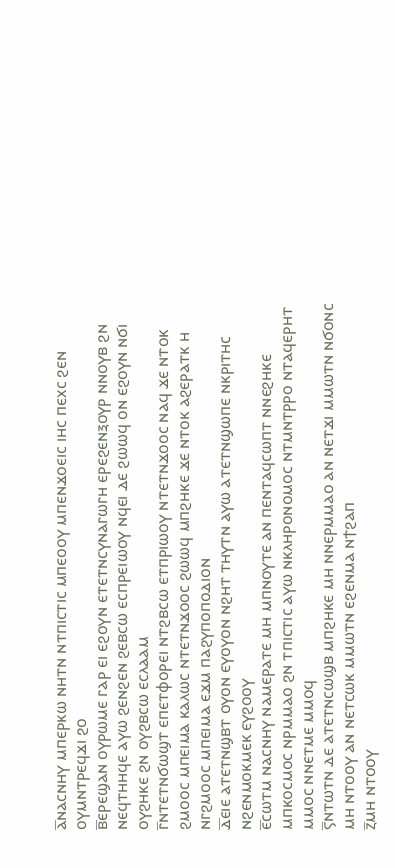ⲁ̅ⲛⲁⲥⲛⲏⲩ ⲙⲡⲉⲣⲕⲱ ⲛⲏⲧⲛ ⲛⲧⲡⲓⲥⲧⲓⲥ ⲙⲡⲉⲟⲟⲩ ⲙⲡⲉⲛϫⲟⲉⲓⲥ ⲓⲏⲥ ⲡⲉⲭⲥ ϩⲉⲛ ⲟⲩⲙⲛⲧⲣⲉϥϫⲓ ϩⲟ
ⲃ̅ⲉⲣⲉϣⲁⲛ ⲟⲩⲣⲱⲙⲉ ⲅⲁⲣ ⲉⲓ ⲉϩⲟⲩⲛ ⲉⲧⲉⲧⲛⲥⲩⲛⲁⲅⲱⲅⲏ ⲉⲣⲉϩⲉⲛⲝⲟⲩⲣ ⲛⲛⲟⲩⲃ ϩⲛ ⲛⲉϥⲧⲏⲏϥⲉ ⲁⲩⲱ ϩⲉⲛϩⲉⲛ ϩⲉⲃⲥⲱ ⲉⲥⲡⲣⲉⲓⲱⲟⲩ ⲛϥⲉⲓ ⲇⲉ ϩⲱⲱϥ ⲟⲛ ⲉϩⲟⲩⲛ ⲛϭⲓ ⲟⲩϩⲏⲕⲉ ϩⲛ ⲟⲩϩⲃⲥⲱ ⲉⲥⲗⲁⲁⲙ
ⲅ̅ⲛⲧⲉⲧⲛϭⲱϣⲧ ⲉⲡⲉⲧⲫⲟⲣⲉⲓ ⲛⲧϩⲃⲥⲱ ⲉⲧⲡⲣⲓⲱⲟⲩ ⲛⲧⲉⲧⲛϫⲟⲟⲥ ⲛⲁϥ ϫⲉ ⲛⲧⲟⲕ ϩⲙⲟⲟⲥ ⲙⲡⲉⲓⲙⲁ ⲕⲁⲗⲱⲥ ⲛⲧⲉⲧⲛϫⲟⲟⲥ ϩⲱⲱϥ ⲙⲡϩⲏⲕⲉ ϫⲉ ⲛⲧⲟⲕ ⲁϩⲉⲣⲁⲧⲕ ⲏ ⲛⲅϩⲙⲟⲟⲥ ⲙⲡⲉⲓⲙⲁ ⲉϫⲙ ⲡⲁϩⲩⲡⲟⲡⲟⲇⲓⲟⲛ
ⲇ̅ⲉⲓⲉ ⲁⲧⲉⲧⲛϣⲃⲧ ⲟⲩⲟⲛ ⲉⲩⲟⲩⲟⲛ ⲛϩⲏⲧ ⲧⲏⲩⲧⲛ ⲁⲩⲱ ⲁⲧⲉⲧⲛϣⲱⲡⲉ ⲛⲕⲣⲓⲧⲏⲥ ⲛϩⲉⲛⲙⲟⲕⲙⲉⲕ ⲉⲩϩⲟⲟⲩ
ⲉ̅ⲥⲱⲧⲙ ⲛⲁⲥⲛⲏⲩ ⲛⲁⲙⲉⲣⲁⲧⲉ ⲙⲏ ⲙⲡⲛⲟⲩⲧⲉ ⲁⲛ ⲡⲉⲛⲧⲁϥⲥⲱⲡⲧ ⲛⲛⲉϩⲏⲕⲉ ⲙⲡⲕⲟⲥⲙⲟⲥ ⲛⲣⲙⲙⲁⲟ ϩⲛ ⲧⲡⲓⲥⲧⲓⲥ ⲁⲩⲱ ⲛⲕⲗⲏⲣⲟⲛⲟⲙⲟⲥ ⲛⲧⲙⲛⲧⲣⲣⲟ ⲛⲧⲁϥⲉⲣⲏⲧ ⲙⲙⲟⲥ ⲛⲛⲉⲧⲙⲉ ⲙⲙⲟϥ
ⲋ̅ⲛⲧⲱⲧⲛ ⲇⲉ ⲁⲧⲉⲧⲛⲥⲱϣⲃ ⲙⲡϩⲏⲕⲉ ⲙⲏ ⲛⲛⲉⲣⲙⲙⲁⲟ ⲁⲛ ⲛⲉⲧϫⲓ ⲙⲙⲱⲧⲛ ⲛϭⲟⲛⲥ ⲙⲏ ⲛⲧⲟⲟⲩ ⲁⲛ ⲛⲉⲧⲥⲱⲕ ⲙⲙⲱⲧⲛ ⲉϩⲉⲛⲙⲁ ⲛϯϩⲁⲡ
ⲍ̅ⲙⲏ ⲛⲧⲟⲟⲩ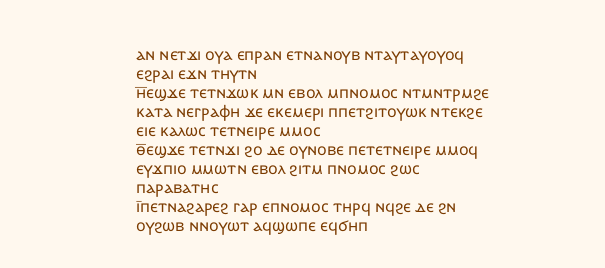ⲁⲛ ⲛⲉⲧϫⲓ ⲟⲩⲁ ⲉⲡⲣⲁⲛ ⲉⲧⲛⲁⲛⲟⲩⲃ ⲛⲧⲁⲩⲧⲁⲩⲟⲩⲟϥ ⲉϩⲣⲁⲓ ⲉϫⲛ ⲧⲏⲩⲧⲛ
ⲏ̅ⲉϣϫⲉ ⲧⲉⲧⲛϫⲱⲕ ⲙⲛ ⲉⲃⲟⲗ ⲙⲡⲛⲟⲙⲟⲥ ⲛⲧⲙⲛⲧⲣⲙϩⲉ ⲕⲁⲧⲁ ⲛⲉⲅⲣⲁⲫⲏ ϫⲉ ⲉⲕⲉⲙⲉⲣⲓ ⲡⲡⲉⲧϩⲓⲧⲟⲩⲱⲕ ⲛⲧⲉⲕϩⲉ ⲉⲓⲉ ⲕⲁⲗⲱⲥ ⲧⲉⲧⲛⲉⲓⲣⲉ ⲙⲙⲟⲥ
ⲑ̅ⲉϣϫⲉ ⲧⲉⲧⲛϫⲓ ϩⲟ ⲇⲉ ⲟⲩⲛⲟⲃⲉ ⲡⲉⲧⲉⲧⲛⲉⲓⲣⲉ ⲙⲙⲟϥ ⲉⲩϫⲡⲓⲟ ⲙⲙⲱⲧⲛ ⲉⲃⲟⲗ ϩⲓⲧⲙ ⲡⲛⲟⲙⲟⲥ ϩⲱⲥ ⲡⲁⲣⲁⲃⲁⲧⲏⲥ
ⲓ̅ⲡⲉⲧⲛⲁϩⲁⲣⲉϩ ⲅⲁⲣ ⲉⲡⲛⲟⲙⲟⲥ ⲧⲏⲣϥ ⲛϥϩⲉ ⲇⲉ ϩⲛ ⲟⲩϩⲱⲃ ⲛⲛⲟⲩⲱⲧ ⲁϥϣⲱⲡⲉ ⲉϥϭⲏⲡ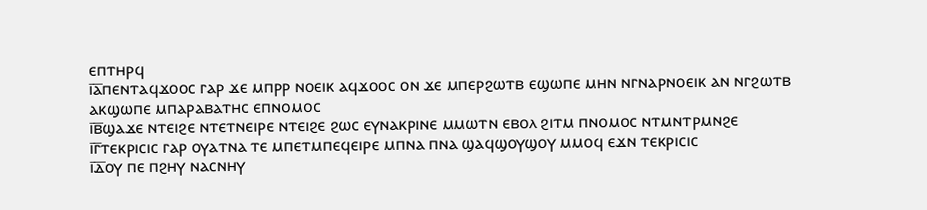ⲉⲡⲧⲏⲣϥ
ⲓ̅ⲁ̅ⲡⲉⲛⲧⲁϥϫⲟⲟⲥ ⲅⲁⲣ ϫⲉ ⲙⲡⲣⲣ ⲛⲟⲉⲓⲕ ⲁϥϫⲟⲟⲥ ⲟⲛ ϫⲉ ⲙⲡⲉⲣϩⲱⲧⲃ ⲉϣⲱⲡⲉ ⲙⲏⲛ ⲛⲅⲛⲁⲣⲛⲟⲉⲓⲕ ⲁⲛ ⲛⲅϩⲱⲧⲃ ⲁⲕϣⲱⲡⲉ ⲙⲡⲁⲣⲁⲃⲁⲧⲏⲥ ⲉⲡⲛⲟⲙⲟⲥ
ⲓ̅ⲃ̅ϣⲁϫⲉ ⲛⲧⲉⲓϩⲉ ⲛⲧⲉⲧⲛⲉⲓⲣⲉ ⲛⲧⲉⲓϩⲉ ϩⲱⲥ ⲉⲩⲛⲁⲕⲣⲓⲛⲉ ⲙⲙⲱⲧⲛ ⲉⲃⲟⲗ ϩⲓⲧⲙ ⲡⲛⲟⲙⲟⲥ ⲛⲧⲙⲛⲧⲣⲙⲛϩⲉ
ⲓ̅ⲅ̅ⲧⲉⲕⲣⲓⲥⲓⲥ ⲅⲁⲣ ⲟⲩⲁⲧⲛⲁ ⲧⲉ ⲙⲡⲉⲧⲙⲡⲉϥⲉⲓⲣⲉ ⲙⲡⲛⲁ ⲡⲛⲁ ϣⲁϥϣⲟⲩϣⲟⲩ ⲙⲙⲟϥ ⲉϫⲛ ⲧⲉⲕⲣⲓⲥⲓⲥ
ⲓ̅ⲇ̅ⲟⲩ ⲡⲉ ⲡϩⲏⲩ ⲛⲁⲥⲛⲏⲩ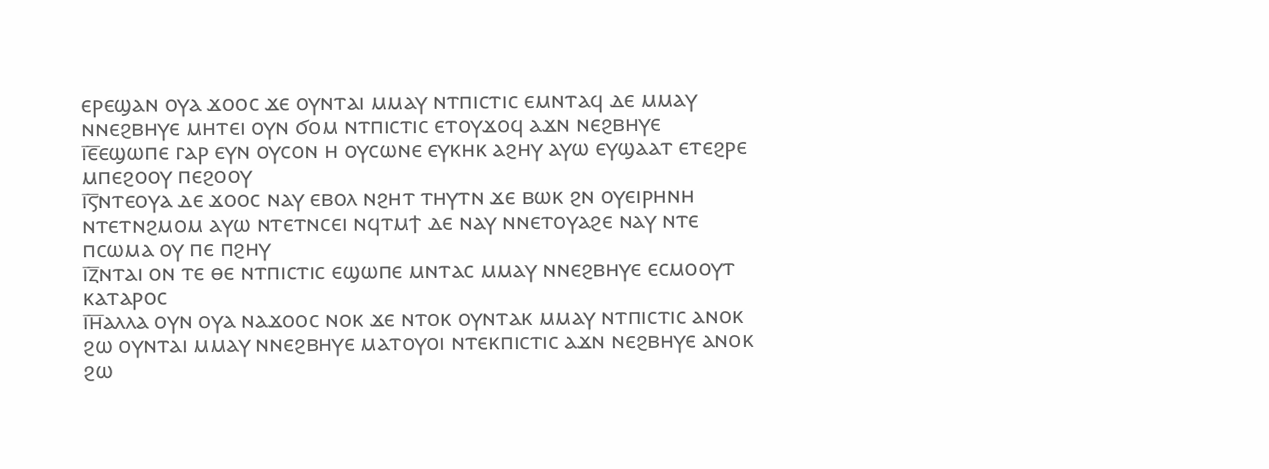ⲉⲣⲉϣⲁⲛ ⲟⲩⲁ ϫⲟⲟⲥ ϫⲉ ⲟⲩⲛⲧⲁⲓ ⲙⲙⲁⲩ ⲛⲧⲡⲓⲥⲧⲓⲥ ⲉⲙⲛⲧⲁϥ ⲇⲉ ⲙⲙⲁⲩ ⲛⲛⲉϩⲃⲏⲩⲉ ⲙⲏⲧⲉⲓ ⲟⲩⲛ ϭⲟⲙ ⲛⲧⲡⲓⲥⲧⲓⲥ ⲉⲧⲟⲩϫⲟϥ ⲁϫⲛ ⲛⲉϩⲃⲏⲩⲉ
ⲓ̅ⲉ̅ⲉϣⲱⲡⲉ ⲅⲁⲣ ⲉⲩⲛ ⲟⲩⲥⲟⲛ ⲏ ⲟⲩⲥⲱⲛⲉ ⲉⲩⲕⲏⲕ ⲁϩⲏⲩ ⲁⲩⲱ ⲉⲩϣⲁⲁⲧ ⲉⲧⲉϩⲣⲉ ⲙⲡⲉϩⲟⲟⲩ ⲡⲉϩⲟⲟⲩ
ⲓ̅ⲋ̅ⲛⲧⲉⲟⲩⲁ ⲇⲉ ϫⲟⲟⲥ ⲛⲁⲩ ⲉⲃⲟⲗ ⲛϩⲏⲧ ⲧⲏⲩⲧⲛ ϫⲉ ⲃⲱⲕ ϩⲛ ⲟⲩⲉⲓⲣⲏⲛⲏ ⲛⲧⲉⲧⲛϩⲙⲟⲙ ⲁⲩⲱ ⲛⲧⲉⲧⲛⲥⲉⲓ ⲛϥⲧⲙϯ ⲇⲉ ⲛⲁⲩ ⲛⲛⲉⲧⲟⲩⲁϩⲉ ⲛⲁⲩ ⲛⲧⲉ ⲡⲥⲱⲙⲁ ⲟⲩ ⲡⲉ ⲡϩⲏⲩ
ⲓ̅ⲍ̅ⲛⲧⲁⲓ ⲟⲛ ⲧⲉ ⲑⲉ ⲛⲧⲡⲓⲥⲧⲓⲥ ⲉϣⲱⲡⲉ ⲙⲛⲧⲁⲥ ⲙⲙⲁⲩ ⲛⲛⲉϩⲃⲏⲩⲉ ⲉⲥⲙⲟⲟⲩⲧ ⲕⲁⲧⲁⲣⲟⲥ
ⲓ̅ⲏ̅ⲁⲗⲗⲁ ⲟⲩⲛ ⲟⲩⲁ ⲛⲁϫⲟⲟⲥ ⲛⲟⲕ ϫⲉ ⲛⲧⲟⲕ ⲟⲩⲛⲧⲁⲕ ⲙⲙⲁⲩ ⲛⲧⲡⲓⲥⲧⲓⲥ ⲁⲛⲟⲕ ϩⲱ ⲟⲩⲛⲧⲁⲓ ⲙⲙⲁⲩ ⲛⲛⲉϩⲃⲏⲩⲉ ⲙⲁⲧⲟⲩⲟⲓ ⲛⲧⲉⲕⲡⲓⲥⲧⲓⲥ ⲁϫⲛ ⲛⲉϩⲃⲏⲩⲉ ⲁⲛⲟⲕ ϩⲱ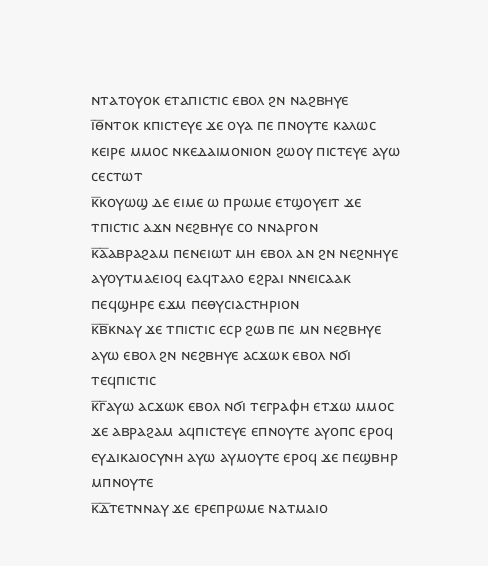ⲛⲧⲁⲧⲟⲩⲟⲕ ⲉⲧⲁⲡⲓⲥⲧⲓⲥ ⲉⲃⲟⲗ ϩⲛ ⲛⲁϩⲃⲏⲩⲉ
ⲓ̅ⲑ̅ⲛⲧⲟⲕ ⲕⲡⲓⲥⲧⲉⲩⲉ ϫⲉ ⲟⲩⲁ ⲡⲉ ⲡⲛⲟⲩⲧⲉ ⲕⲁⲗⲱⲥ ⲕⲉⲓⲣⲉ ⲙⲙⲟⲥ ⲛⲕⲉⲇⲁⲓⲙⲟⲛⲓⲟⲛ ϩⲱⲟⲩ ⲡⲓⲥⲧⲉⲩⲉ ⲁⲩⲱ ⲥⲉⲥⲧⲱⲧ
ⲕ̅ⲕⲟⲩⲱϣ ⲇⲉ ⲉⲓⲙⲉ ⲱ ⲡⲣⲱⲙⲉ ⲉⲧϣⲟⲩⲉⲓⲧ ϫⲉ ⲧⲡⲓⲥⲧⲓⲥ ⲁϫⲛ ⲛⲉϩⲃⲏⲩⲉ ⲥⲟ ⲛⲛⲁⲣⲅⲟⲛ
ⲕ̅ⲁ̅ⲁⲃⲣⲁϩⲁⲙ ⲡⲉⲛⲉⲓⲱⲧ ⲙⲏ ⲉⲃⲟⲗ ⲁⲛ ϩⲛ ⲛⲉϩⲛⲏⲩⲉ ⲁⲩⲟⲩⲧⲙⲁⲉⲓⲟϥ ⲉⲁϥⲧⲁⲗⲟ ⲉϩⲣⲁⲓ ⲛⲛⲉⲓⲥⲁⲁⲕ ⲡⲉϥϣⲏⲣⲉ ⲉϫⲙ ⲡⲉⲑⲩⲥⲓⲁⲥⲧⲏⲣⲓⲟⲛ
ⲕ̅ⲃ̅ⲕⲛⲁⲩ ϫⲉ ⲧⲡⲓⲥⲧⲓⲥ ⲉⲥⲣ ϩⲱⲃ ⲡⲉ ⲙⲛ ⲛⲉϩⲃⲏⲩⲉ ⲁⲩⲱ ⲉⲃⲟⲗ ϩⲛ ⲛⲉϩⲃⲏⲩⲉ ⲁⲥϫⲱⲕ ⲉⲃⲟⲗ ⲛϭⲓ ⲧⲉϥⲡⲓⲥⲧⲓⲥ
ⲕ̅ⲅ̅ⲁⲩⲱ ⲁⲥϫⲱⲕ ⲉⲃⲟⲗ ⲛϭⲓ ⲧⲉⲅⲣⲁⲫⲏ ⲉⲧϫⲱ ⲙⲙⲟⲥ ϫⲉ ⲁⲃⲣⲁϩⲁⲙ ⲁϥⲡⲓⲥⲧⲉⲩⲉ ⲉⲡⲛⲟⲩⲧⲉ ⲁⲩⲟⲡⲥ ⲉⲣⲟϥ ⲉⲩⲇⲓⲕⲁⲓⲟⲥⲩⲛⲏ ⲁⲩⲱ ⲁⲩⲙⲟⲩⲧⲉ ⲉⲣⲟϥ ϫⲉ ⲡⲉϣⲃⲏⲣ ⲙⲡⲛⲟⲩⲧⲉ
ⲕ̅ⲇ̅ⲧⲉⲧⲛⲛⲁⲩ ϫⲉ ⲉⲣⲉⲡⲣⲱⲙⲉ ⲛⲁⲧⲙⲁⲓⲟ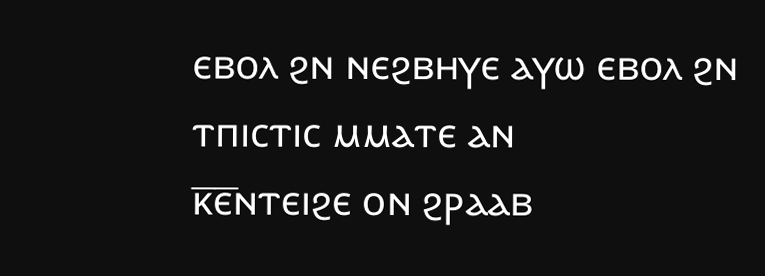ⲉⲃⲟⲗ ϩⲛ ⲛⲉϩⲃⲏⲩⲉ ⲁⲩⲱ ⲉⲃⲟⲗ ϩⲛ ⲧⲡⲓⲥⲧⲓⲥ ⲙⲙⲁⲧⲉ ⲁⲛ
ⲕ̅ⲉ̅ⲛⲧⲉⲓϩⲉ ⲟⲛ ϩⲣⲁⲁⲃ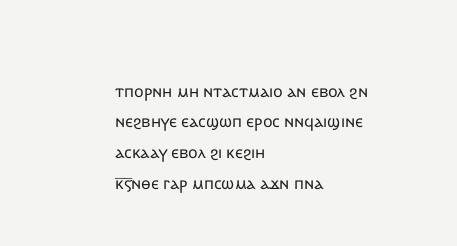ⲧⲡⲟⲣⲛⲏ ⲙⲏ ⲛⲧⲁⲥⲧⲙⲁⲓⲟ ⲁⲛ ⲉⲃⲟⲗ ϩⲛ ⲛⲉϩⲃⲏⲩⲉ ⲉⲁⲥϣⲱⲡ ⲉⲣⲟⲥ ⲛⲛϥⲁⲓϣⲓⲛⲉ ⲁⲥⲕⲁⲁⲩ ⲉⲃⲟⲗ ϩⲓ ⲕⲉϩⲓⲏ
ⲕ̅ⲋ̅ⲛⲑⲉ ⲅⲁⲣ ⲙⲡⲥⲱⲙⲁ ⲁϫⲛ ⲡⲛⲁ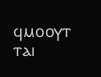ϥⲙⲟⲟⲩⲧ ⲧⲁⲓ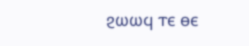ϩⲱⲱϥ ⲧⲉ ⲑⲉ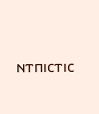ⲛⲧⲡⲓⲥⲧⲓⲥ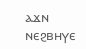ⲁϫⲛ ⲛⲉϩⲃⲏⲩⲉ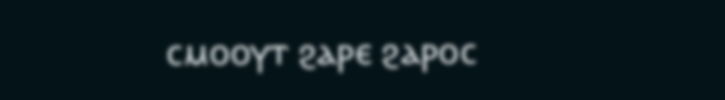ⲥⲙⲟⲟⲩⲧ ϩⲁⲣⲉ ϩⲁⲣⲟⲥ